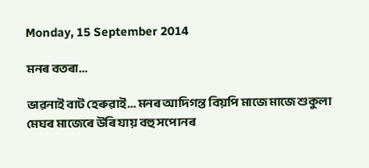Monday, 15 September 2014

মনৰ বতৰা...

ভাৱনাই বাট হেৰুৱাই... মনৰ আদিগন্ত বিয়পি মাজে মাজে শুকুলা মেঘৰ মাজেৰে উৰি যায় বহু সপোনৰ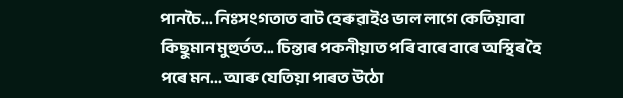পানচৈ... নিঃসংগতাত বাট হেৰুৱাইও ভাল লাগে কেতিয়াবা কিছুমান মুহুৰ্তত... চিন্তাৰ পকনীয়াত পৰি বাৰে বাৰে অস্থিৰ হৈ পৰে মন... আৰু যেতিয়া পাৰত উঠো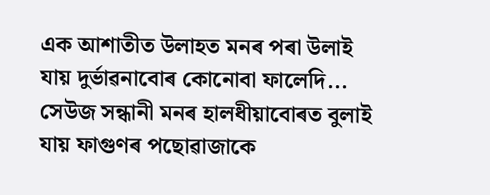এক আশাতীত উলাহত মনৰ পৰা উলাই যায় দুৰ্ভাৱনাবোৰ কোনোবা ফালেদি... সেউজ সন্ধানী মনৰ হালধীয়াবোৰত বুলাই যায় ফাগুণৰ পছোৱাজাকে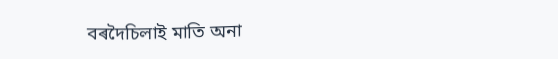বৰদৈচিলাই মাতি অনা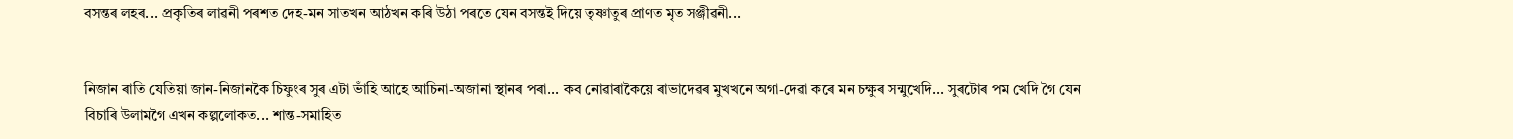বসন্তৰ লহৰ... প্ৰকৃতিৰ লাৱনী পৰশত দেহ-মন সাতখন আঠখন কৰি উঠা পৰতে যেন বসন্তই দিয়ে তৃষ্ণাতুৰ প্ৰাণত মৃত সঞ্জীৱনী...


নিজান ৰাতি যেতিয়া জান-নিজানকৈ চিফুংৰ সুৰ এটা ভাঁহি আহে আচিনা-অজানা স্থানৰ পৰা... কব নোৱাৰাকৈয়ে ৰাভাদেৱৰ মুখখনে অগা-দেৱা কৰে মন চক্ষুৰ সন্মুখেদি... সুৰটোৰ পম খেদি গৈ যেন বিচাৰি উলামগৈ এখন কল্পলোকত... শান্ত-সমাহিত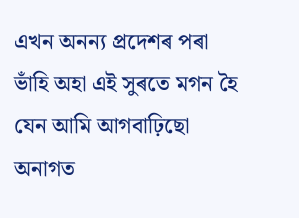এখন অনন্য প্ৰদেশৰ পৰা ভাঁহি অহা এই সুৰতে মগন হৈ যেন আমি আগবাঢ়িছো অনাগত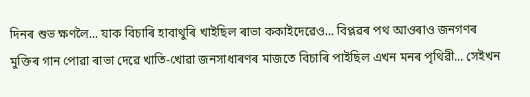দিনৰ শুভ ক্ষণলৈ... যাক বিচাৰি হাবাথুৰি খাইছিল ৰাভা ককাইদেৱেও... বিপ্লৱৰ পথ আওৰাও জনগণৰ মুক্তিৰ গান পোৱা ৰাভা দেৱে খাতি-খোৱা জনসাধাৰণৰ মাজতে বিচাৰি পাইছিল এখন মনৰ পৃথিৱী... সেইখন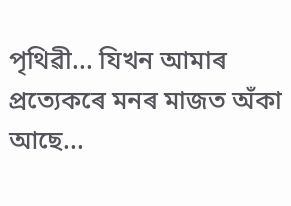পৃথিৱী... যিখন আমাৰ প্ৰত্যেকৰে মনৰ মাজত অঁকা আছে...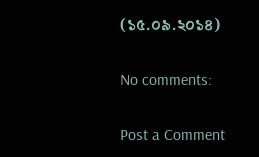(১৫.০৯.২০১৪)

No comments:

Post a Comment